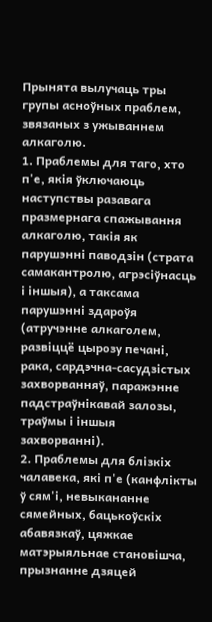Прынята вылучаць тры групы асноўных праблем, звязаных з ужываннем алкаголю.
1. Праблемы для таго, хто п'е, якія ўключаюць наступствы разавага празмернага спажывання алкаголю, такія як парушэнні паводзін (страта самакантролю, агрэсіўнасць і іншыя), а таксама парушэнні здароўя (атручэнне алкаголем, развіццё цырозу печані, рака, сардэчна-сасудзiстых захворванняў, паражэнне падстраўнікавай залозы, траўмы і іншыя захворванні).
2. Праблемы для блізкіх чалавека, які п'е (канфлікты ў сям'і, невыкананне сямейных, бацькоўскіх абавязкаў, цяжкае матэрыяльнае становішча, прызнанне дзяцей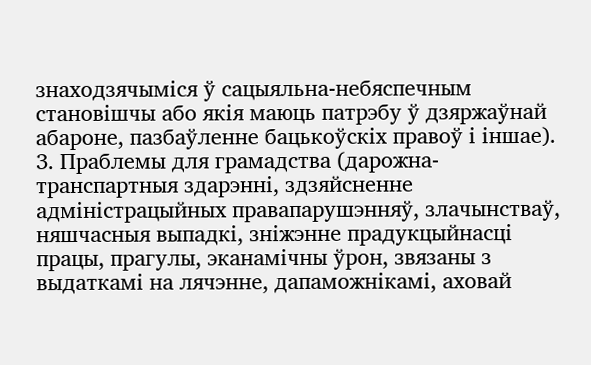знаходзячымiся ў сацыяльна-небяспечным становішчы або якія маюць патрэбу ў дзяржаўнай абароне, пазбаўленне бацькоўскіх правоў і іншае).
3. Праблемы для грамадства (дарожна-транспартныя здарэнні, здзяйсненне адміністрацыйных правапарушэнняў, злачынстваў, няшчасныя выпадкі, зніжэнне прадукцыйнасці працы, прагулы, эканамічны ўрон, звязаны з выдаткамі на лячэнне, дапаможнікамі, аховай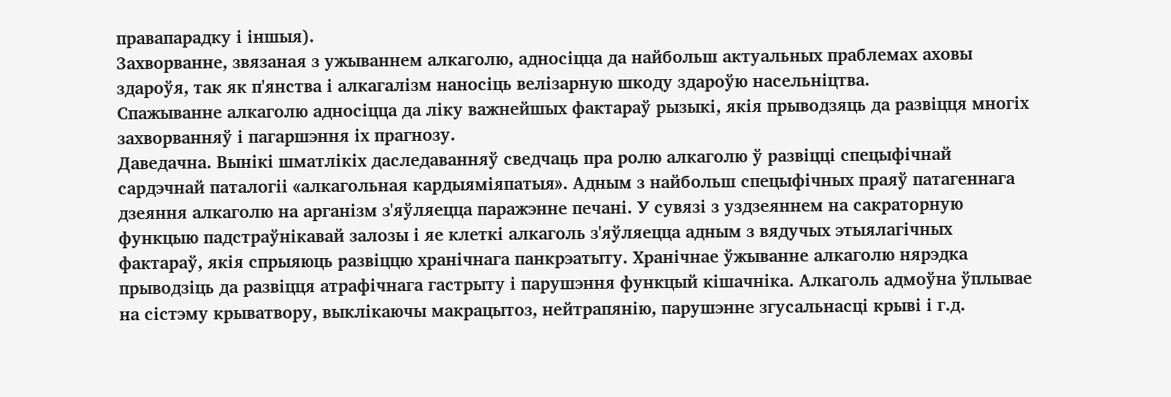правапарадку і іншыя).
Захворванне, звязаная з ужываннем алкаголю, адносіцца да найбольш актуальных праблемах аховы здароўя, так як п'янства і алкагалізм наносіць велізарную шкоду здароўю насельніцтва.
Спажыванне алкаголю адносіцца да ліку важнейшых фактараў рызыкі, якія прыводзяць да развіцця многіх захворванняў і пагаршэння іх прагнозу.
Даведачна. Вынікі шматлікіх даследаванняў сведчаць пра ролю алкаголю ў развіцці спецыфічнай сардэчнай паталогіі «алкагольная кардыяміяпатыя». Адным з найбольш спецыфічных праяў патагеннага дзеяння алкаголю на арганізм з'яўляецца паражэнне печані. У сувязі з уздзеяннем на сакраторную функцыю падстраўнікавай залозы і яе клеткі алкаголь з'яўляецца адным з вядучых этыялагічных фактараў, якія спрыяюць развіццю хранічнага панкрэатыту. Хранічнае ўжыванне алкаголю нярэдка прыводзіць да развіцця атрафічнага гастрыту і парушэння функцый кішачніка. Алкаголь адмоўна ўплывае на сістэму крыватвору, выклікаючы макрацытоз, нейтрапянiю, парушэнне згусальнасці крыві і г.д.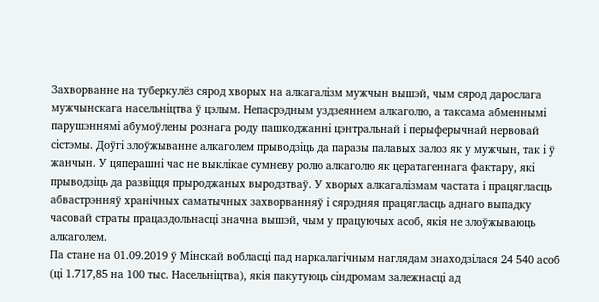Захворванне на туберкулёз сярод хворых на алкагалізм мужчын вышэй, чым сярод дарослага мужчынскага насельніцтва ў цэлым. Непасрэдным уздзеяннем алкаголю, а таксама абменнымі парушэннямі абумоўлены рознага роду пашкоджанні цэнтральнай і перыферычнай нервовай сістэмы. Доўгі злоўжыванне алкаголем прыводзіць да паразы палавых залоз як у мужчын, так і ў жанчын. У цяперашні час не выклікае сумневу ролю алкаголю як цератагеннага фактару, які прыводзіць да развіцця прыроджаных выродзтваў. У хворых алкагалізмам частата і працягласць абвастрэнняў хранічных саматычных захворванняў і сярэдняя працягласць аднаго выпадку часовай страты працаздольнасці значна вышэй, чым у працуючых асоб, якія не злоўжываюць алкаголем.
Па стане на 01.09.2019 ў Мінскай вобласці пад наркалагічным наглядам знаходзілася 24 540 асоб (ці 1.717,85 на 100 тыс. Насельніцтва), якія пакутуюць сіндромам залежнасці ад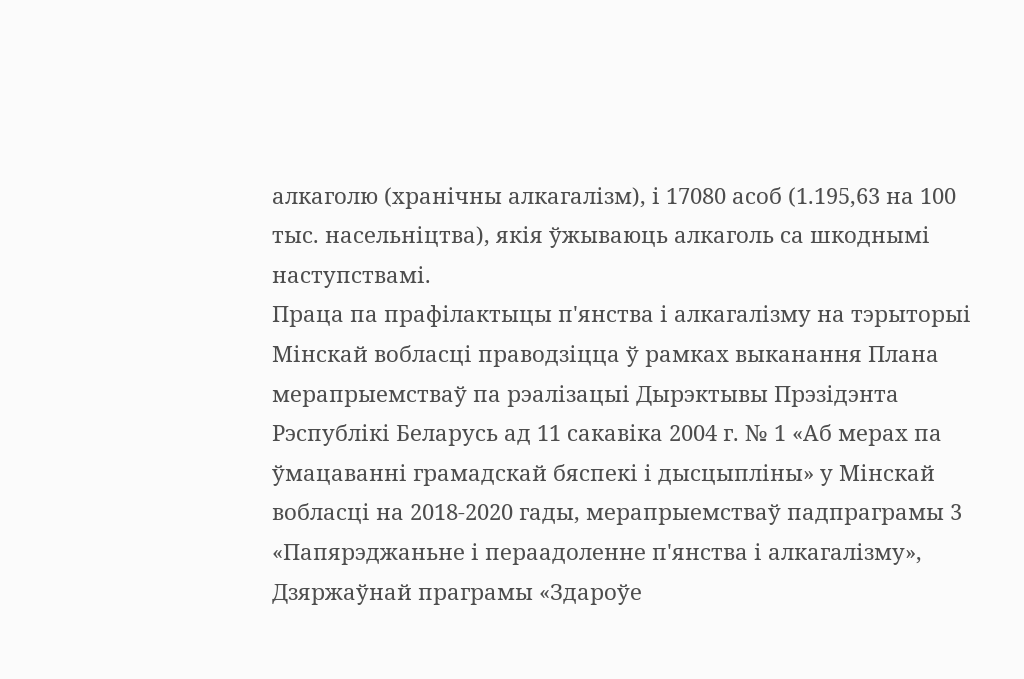алкаголю (хранічны алкагалізм), і 17080 асоб (1.195,63 на 100 тыс. насельніцтва), якія ўжываюць алкаголь са шкоднымі наступствамі.
Праца па прафілактыцы п'янства і алкагалізму на тэрыторыі Мінскай вобласці праводзіцца ў рамках выканання Плана
мерапрыемстваў па рэалізацыі Дырэктывы Прэзідэнта Рэспублікі Беларусь ад 11 сакавіка 2004 г. № 1 «Аб мерах па ўмацаванні грамадскай бяспекі і дысцыпліны» у Мінскай вобласці на 2018-2020 гады, мерапрыемстваў падпраграмы 3 «Папярэджаньне і пераадоленне п'янства і алкагалізму», Дзяржаўнай праграмы «Здароўе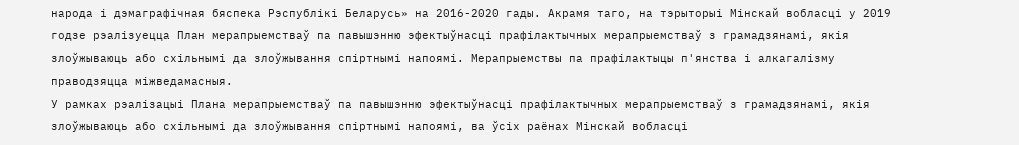народа і дэмаграфічная бяспека Рэспублікі Беларусь» на 2016-2020 гады. Акрамя таго, на тэрыторыі Мінскай вобласці у 2019 годзе рэалізуецца План мерапрыемстваў па павышэнню эфектыўнасці прафілактычных мерапрыемстваў з грамадзянамі, якія злоўжываюць або схільнымі да злоўжывання спіртнымі напоямі. Мерапрыемствы па прафілактыцы п'янства і алкагалізму праводзяцца міжведамасныя.
У рамках рэалізацыі Плана мерапрыемстваў па павышэнню эфектыўнасці прафілактычных мерапрыемстваў з грамадзянамі, якія злоўжываюць або схільнымі да злоўжывання спіртнымі напоямі, ва ўсіх раёнах Мінскай вобласці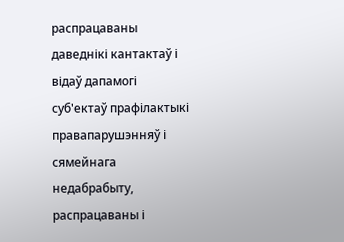распрацаваны даведнікі кантактаў і відаў дапамогі суб'ектаў прафілактыкі правапарушэнняў і сямейнага недабрабыту, распрацаваны і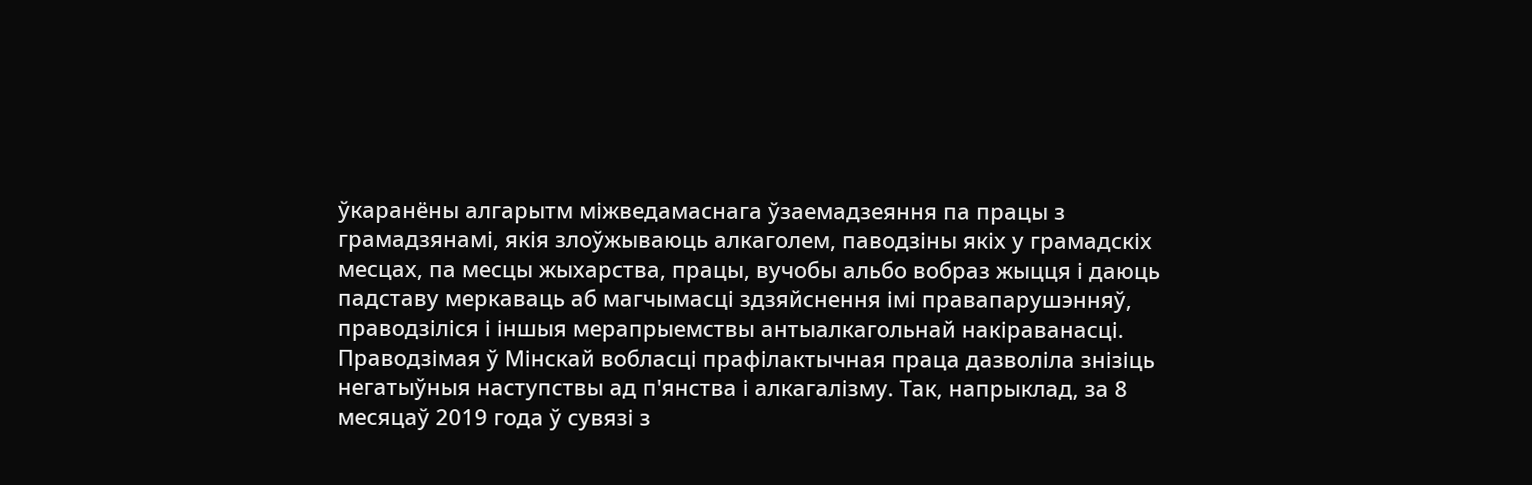ўкаранёны алгарытм міжведамаснага ўзаемадзеяння па працы з грамадзянамі, якія злоўжываюць алкаголем, паводзіны якіх у грамадскіх месцах, па месцы жыхарства, працы, вучобы альбо вобраз жыцця і даюць падставу меркаваць аб магчымасці здзяйснення імі правапарушэнняў, праводзіліся і іншыя мерапрыемствы антыалкагольнай накіраванасці.
Праводзімая ў Мінскай вобласці прафілактычная праца дазволіла знізіць негатыўныя наступствы ад п'янства і алкагалізму. Так, напрыклад, за 8 месяцаў 2019 года ў сувязі з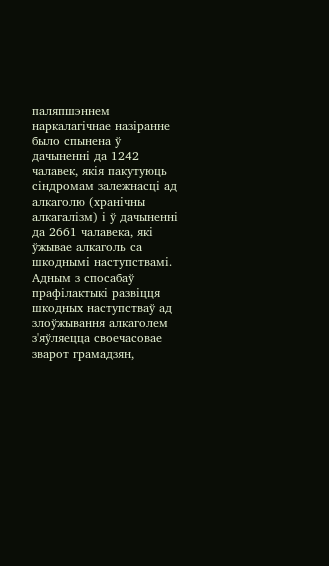паляпшэннем наркалагічнае назіранне было спынена ў дачыненні да 1242 чалавек, якія пакутуюць сіндромам залежнасці ад алкаголю (хранічны алкагалізм) і ў дачыненні да 2661 чалавека, якi ўжывае алкаголь са шкоднымі наступствамі.
Адным з спосабаў прафілактыкі развіцця шкодных наступстваў ад злоўжывання алкаголем з'яўляецца своечасовае зварот грамадзян,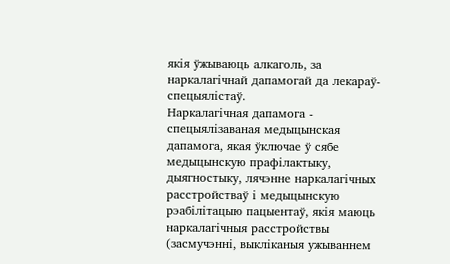якія ўжываюць алкаголь, за наркалагічнай дапамогай да лекараў-спецыялістаў.
Наркалагічная дапамога - спецыялізаваная медыцынская дапамога, якая ўключае ў сябе медыцынскую прафілактыку, дыягностыку, лячэнне наркалагічных расстройстваў і медыцынскую рэабілітацыю пацыентаў, якія маюць наркалагічныя расстройствы (засмучэнні, выкліканыя ужываннем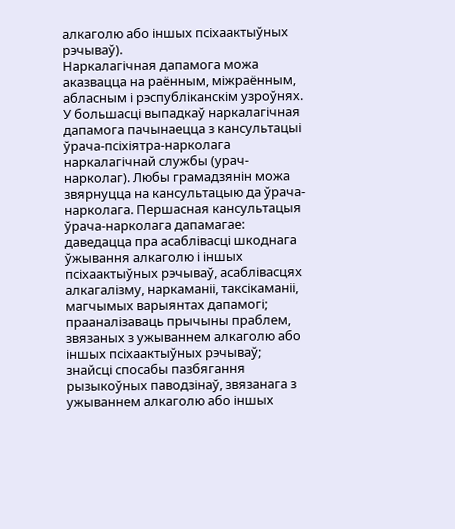алкаголю або іншых псіхаактыўных рэчываў).
Наркалагічная дапамога можа аказвацца на раённым, міжраённым, абласным і рэспубліканскім узроўнях.
У большасці выпадкаў наркалагічная дапамога пачынаецца з кансультацыі ўрача-псіхіятра-нарколага наркалагічнай службы (урач-нарколаг). Любы грамадзянін можа звярнуцца на кансультацыю да ўрача-нарколага. Першасная кансультацыя ўрача-нарколага дапамагае:
даведацца пра асаблівасці шкоднага ўжывання алкаголю і іншых псіхаактыўных рэчываў, асаблівасцях алкагалізму, наркаманіі, таксікаманіі, магчымых варыянтах дапамогі;
прааналізаваць прычыны праблем, звязаных з ужываннем алкаголю або іншых псіхаактыўных рэчываў;
знайсці спосабы пазбягання рызыкоўных паводзінаў, звязанага з ужываннем алкаголю або іншых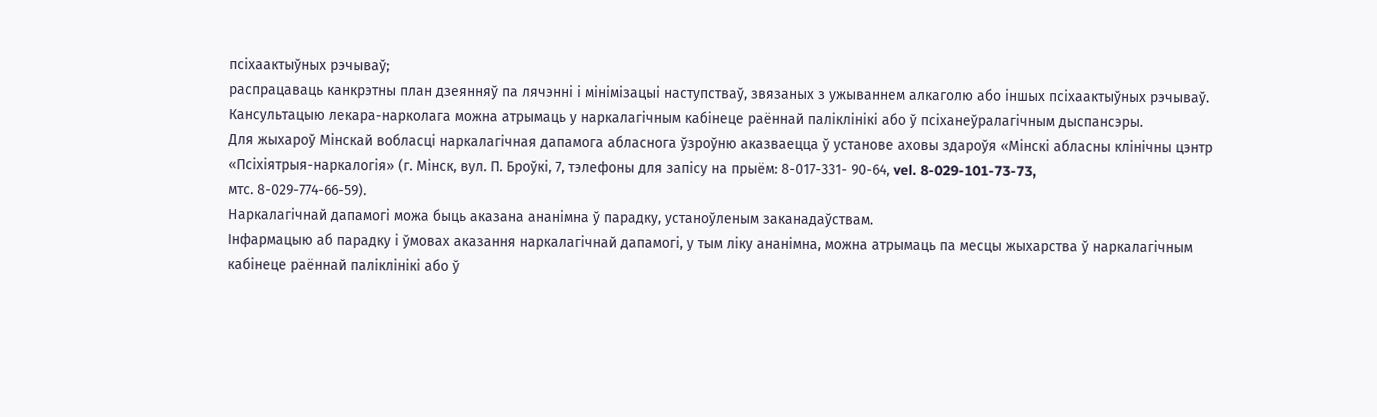псіхаактыўных рэчываў;
распрацаваць канкрэтны план дзеянняў па лячэнні і мінімізацыі наступстваў, звязаных з ужываннем алкаголю або іншых псіхаактыўных рэчываў.
Кансультацыю лекара-нарколага можна атрымаць у наркалагічным кабінеце раённай паліклінікі або ў псіханеўралагічным дыспансэры.
Для жыхароў Мінскай вобласці наркалагічная дапамога абласнога ўзроўню аказваецца ў установе аховы здароўя «Мінскі абласны клінічны цэнтр «Псіхіятрыя-наркалогія» (г. Мінск, вул. П. Броўкі, 7, тэлефоны для запісу на прыём: 8-017-331- 90-64, vel. 8-029-101-73-73,
мтс. 8-029-774-66-59).
Наркалагічнай дапамогі можа быць аказана ананімна ў парадку, устаноўленым заканадаўствам.
Інфармацыю аб парадку і ўмовах аказання наркалагічнай дапамогі, у тым ліку ананімна, можна атрымаць па месцы жыхарства ў наркалагічным кабінеце раённай паліклінікі або ў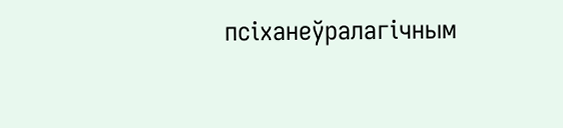псіханеўралагічным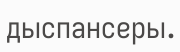дыспансеры.